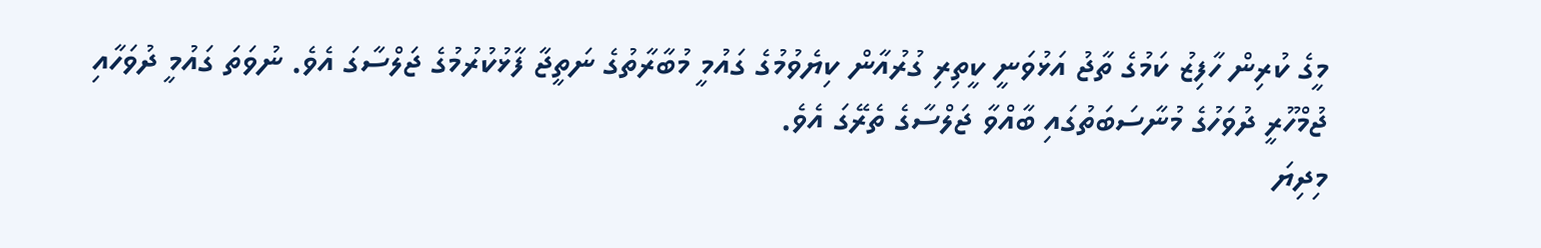މީގެ ކުރިން ހާފިޒު ކަމުގެ ތާޖު އަޅުވަނީ ކީތިރި ގުރުއާން ކިޔެވުމުގެ ގައުމީ މުބާރާތުގެ ނަތީޖާ ފާޅުކުރުމުގެ ޖަލްސާގަ އެވެ. ނުވަތަ ގައުމީ ދުވަހާއި ޖުމްހޫރީ ދުވަހުގެ މުނާސަބަތުގައި ބާއްވާ ޖަލްސާގެ ތެރޭގަ އެވެ.
މިދިޔަ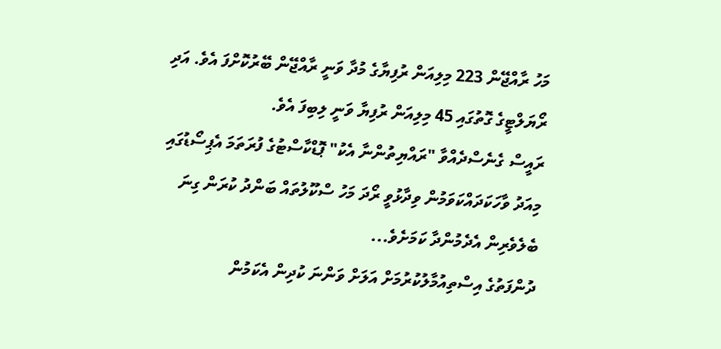މަހު ރާއްޖޭން 223 މިލިއަން ރުފިޔާގެ މުދާ ވަނީ ރާއްޖޭން ބޭރުކޮށްފަ އެވެ. އަދި ރޯޔަލްޓީގެ ގޮތުގައި 45 މިލިއަން ރުފިޔާ ވަނީ ލިބިފަ އެވެ.
ރައީސް ގެނެސްދެއްވާ "ރައްޔިތުންނާ އެކު" ޕޮޑްކާސްޓުގެ ފުރަތަމަ އެޕިސޯޑުގައި މިއަދު ވާހަކަދައްކަވަމުން ވިދާޅުވީ ރޯދަ މަހު ސްކޫލުތައް ބަންދު ކުރަން ގިނަ ބެލެވެރިން އެދެމުންދާ ކަމަށެވެ...
ދުންފަތުގެ އިސްތިއުމާލުކުރުމަށް އަލަށް ވަންނަ ކުދިން އެކަމުން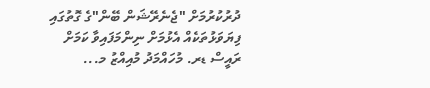ދުރުކުރުމަށް "ޖެނެރޭޝަން ބޭން"ގެ ގޮތުގައި ފިޔަވަޅުތަކެއް އެޅުމަށް ނިންމަފައިވާ ކަމަށް ރައީސް ޑރ. މުހައްމަދު މުއިއްޒު މ...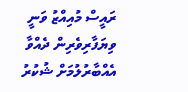ރައީސް މުއިއްޒު ވަނީ ވިޔަފާރިވެރިން ދެއްވާ އެއްބާރުލުމަށް ޝުކުރު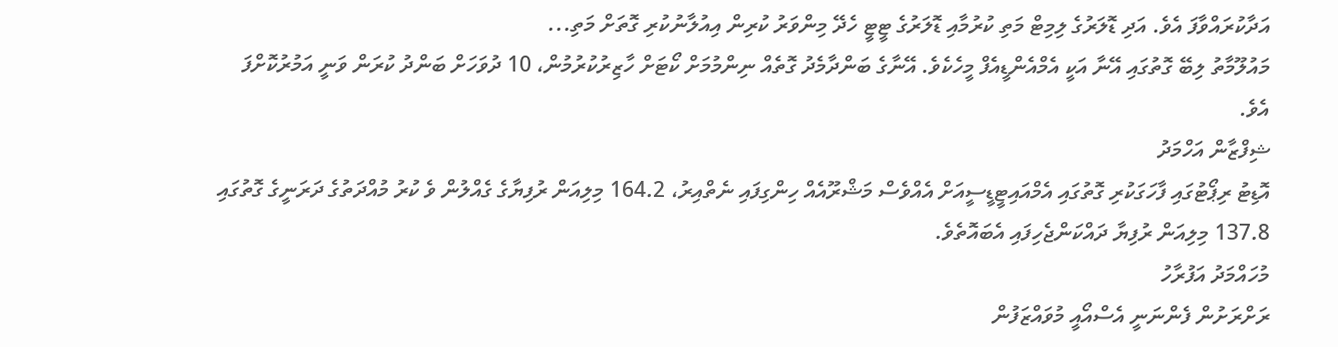އަދާކުރައްވާފަ އެވެ. އަދި ޑޮލަރުގެ ލިމިޓް މަތި ކުރުމާއި ޑޮލަރުގެ ޓީޓީ ހެދޭ މިންވަރު ކުރިން އިއުލާނުކުރި ގޮތަށް މަތި...
މައުލޫމާތު ލިބޭ ގޮތުގައި އޭނާ އަކީ އެމްއެންޑީއެފް މީހެކެވެ. އޭނާގެ ބަންދާމެދު ގޮތެއް ނިންމުމަށް ކޯޓަށް ހާޒިރުކުރުމުން، 10 ދުވަހަށް ބަންދު ކުރަން ވަނީ އަމުރުކޮށްފަ އެވެ.
ޝިފްޒާން އަހްމަދު
އޮޑިޓު ރިޕޯޓުގައި ފާހަގަކުރި ގޮތުގައި އެމްއައިޓީޑީސީއަށް އެއްވެސް މަޝްރޫއެއް ހިންގިފައި ނެތްއިރު، 164.2 މިލިއަން ރުފިޔާގެ ގެއްލުން ވެ ކުރު މުއްދަތުގެ ދަރަނީގެ ގޮތުގައި 137.8 މިލިއަން ރުފިޔާ ދައްކަންޖެހިފައި އެބައޮތެވެ.
މުހައްމަދު އަފުރާހު
ރަށްރަށުން ފެންނަނީ އެސްއޯއީ މުވައްޒަފުން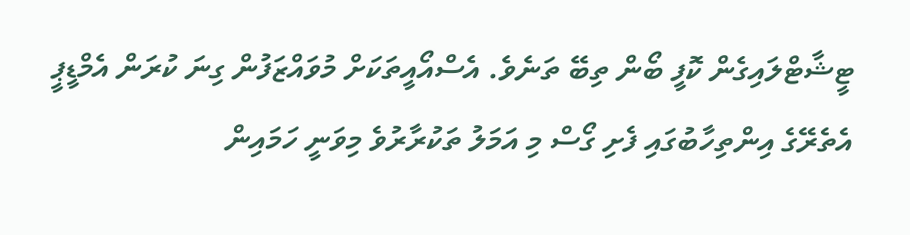ޓީޝާޓްލައިގެން ކޮފީ ބޯން ތިބޭ ތަނެވެ. އެސްއޯއީތަކަށް މުވައްޒަފުން ގިނަ ކުރަން އެމްޑީޕީ އެތެރޭގެ އިންތިހާބުގައި ފެށި ގޯސް މި އަމަލު ތަކުރާރުވެ މިވަނީ ހަމައިން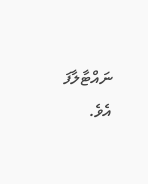ނައްޓާލާފަ އެވެ.